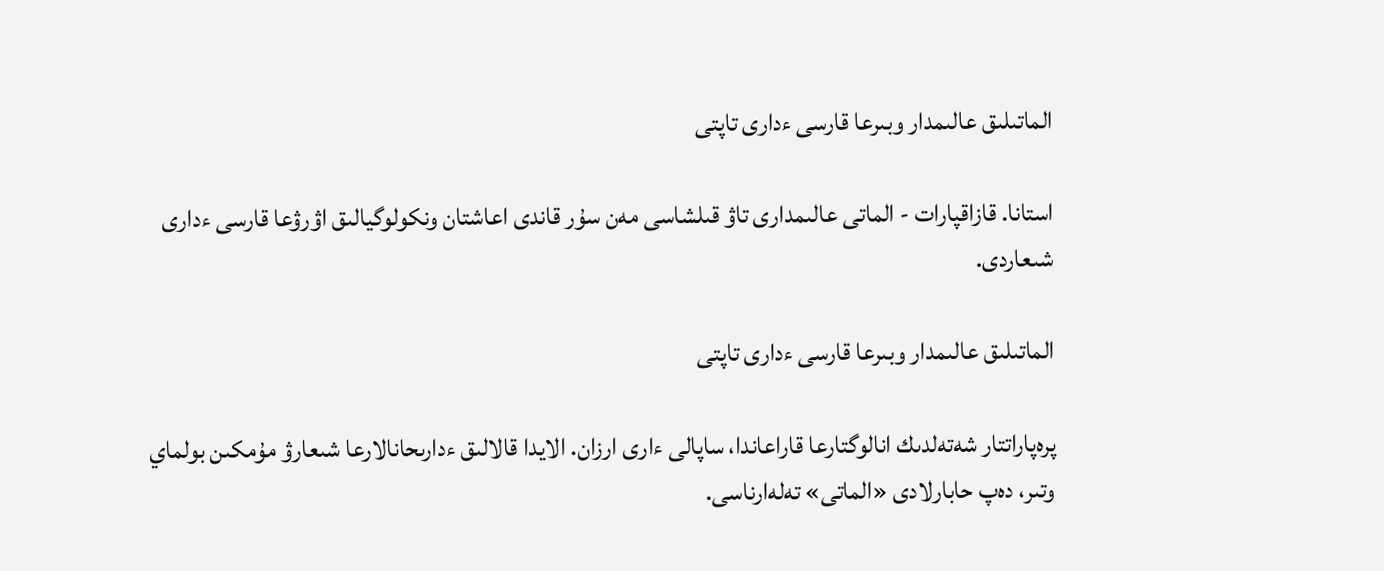الماتىلىق عالىمدار وبىرعا قارسى ءدارى تاپتى

استانا. قازاقپارات - الماتى عالىمدارى تاۋ قىلشاسى مەن سۇر قاندى اعاشتان ونكولوگيالىق اۋرۋعا قارسى ءدارى شىعاردى.

الماتىلىق عالىمدار وبىرعا قارسى ءدارى تاپتى

پرەپاراتتار شەتەلدىك انالوگتارعا قاراعاندا، ساپالى ءارى ارزان. الايدا قالالىق ءدارىحانالارعا شىعارۋ مۇمكىن بولماي وتىر، دەپ حابارلادى «الماتى» تەلەارناسى.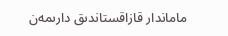ماماندار قازاقستاندىق دارىمەن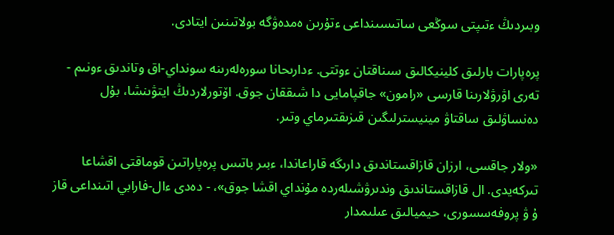وبىردىڭ ءتىپتى سوڭعى ساتىسىنداعى ءتۇرىن ەمدەۋگە بولاتىنىن ايتادى.

پرەپارات بارلىق كلينيكالىق سىناقتان ءوتتى. ءدارىحانا سورەلەرىنە سونداي-اق وتاندىق ءونىم - تەرى اۋرۋلارىنا قارسى «رامون» جاقپامايى دا شىققان جوق. اۆتورلاردىڭ ايتۋىنشا، بۇل دەنساۋلىق ساقتاۋ مينيسترلىگىن قىزىقتىرماي وتىر.

«ولار جاقسى، ارزان قازاقستاندىق دارىگە قاراعاندا، ءبىر باتىس پرەپاراتىن قوماقتى اقشاعا تىركەيدى. ال قازاقستاندىق وندىرۋشىلەردە مۇنداي اقشا جوق»، - دەدى ءال-فارابي اتىنداعى قاز ۇ ۋ پروفەسسورى، حيميالىق عىلىمدار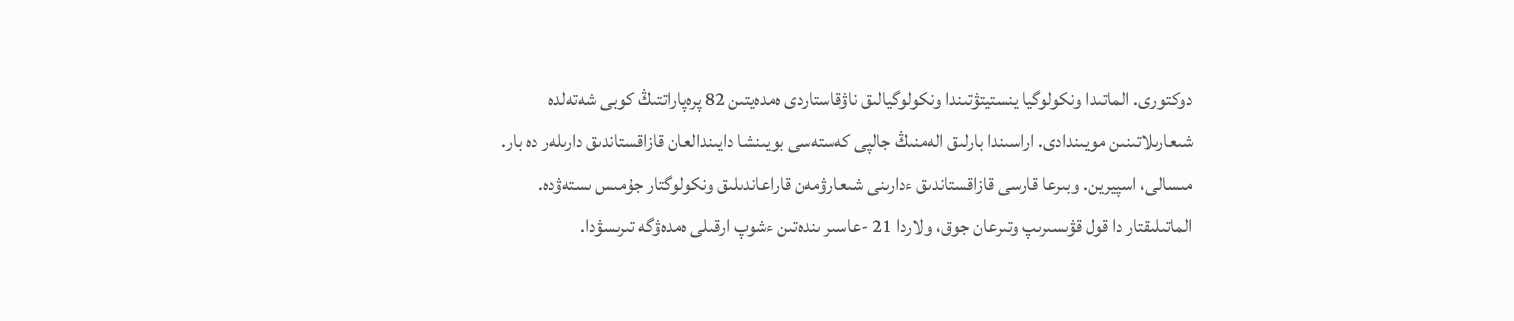دوكتورى. الماتىدا ونكولوگيا ينستيتۋتىندا ونكولوگيالىق ناۋقاستاردى ەمدەيتىن 82 پرەپاراتتىڭ كوبى شەتەلدە شىعارىلاتىنىن مويىندادى. اراسىندا بارلىق الەمنىڭ جالپى كەستەسى بويىنشا دايىندالعان قازاقستاندىق دارىلەر دە بار. مىسالى، اسپيرين. وبىرعا قارسى قازاقستاندىق ءدارىنى شىعارۋمەن قاراعاندىلىق ونكولوگتار جۇمىس ىستەۋدە. الماتىلىقتار دا قول قۋىسىرىپ وتىرعان جوق، ولاردا 21 -عاسىر ىندەتىن ءشوپ ارقىلى ەمدەۋگە تىرىسۋدا.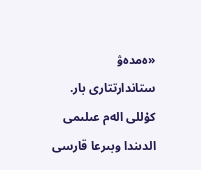«ەمدەۋ ستاندارتتارى بار. كۇللى الەم عىلىمى الدىندا وبىرعا قارسى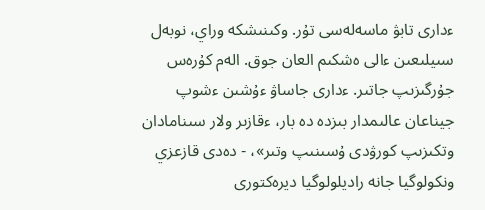ءدارى تابۋ ماسەلەسى تۇر. وكىنىشكە وراي، نوبەل سىيلىعىن ءالى ەشكىم العان جوق. الەم كۇرەس جۇرگىزىپ جاتىر. ءدارى جاساۋ ءۇشىن ءشوپ جيناعان عالىمدار بىزدە دە بار، ءقازىر ولار سىنامادان وتكىزىپ كورۋدى ۇسىنىپ وتىر»، - دەدى قازعزي ونكولوگيا جانە راديلولوگيا ديرەكتورى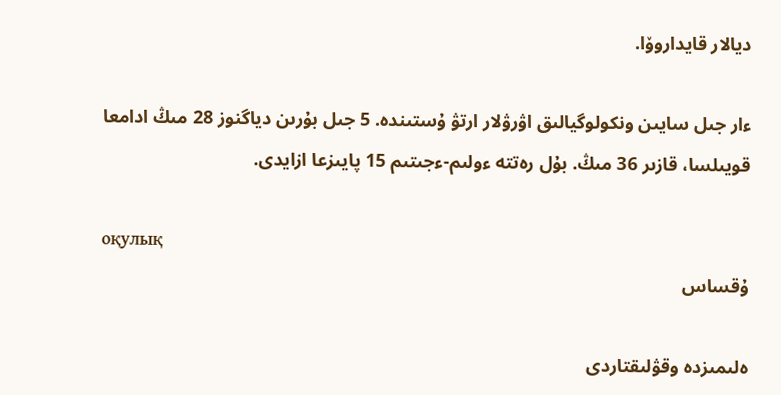ديالار قايداروۆا.

ءار جىل سايىن ونكولوگيالىق اۋرۋلار ارتۋ ۇستىندە. 5 جىل بۇرىن دياگنوز 28 مىڭ ادامعا قويىلسا، قازىر 36 مىڭ. بۇل رەتتە ءولىم-ءجىتىم 15 پايىزعا ازايدى.

оқулық
ۇقساس

ەلىمىزدە وقۋلىقتاردى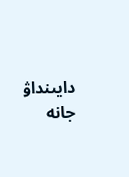دايىنداۋ جانە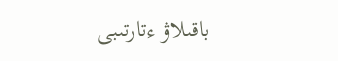باقىلاۋ ءتارتىبى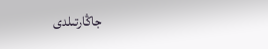جاڭارتىلدى